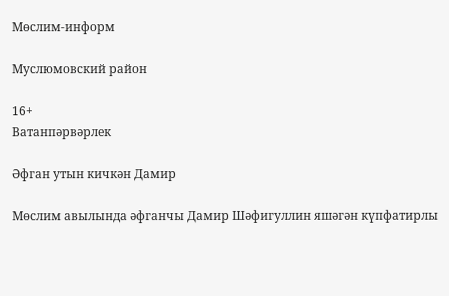Мөслим-информ

Муслюмовский район

16+
Ватанпәрвәрлек

Әфган утын кичкән Дамир

Мөслим авылында әфганчы Дамир Шәфигуллин яшәгән күпфатирлы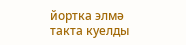йортка элмә такта куелды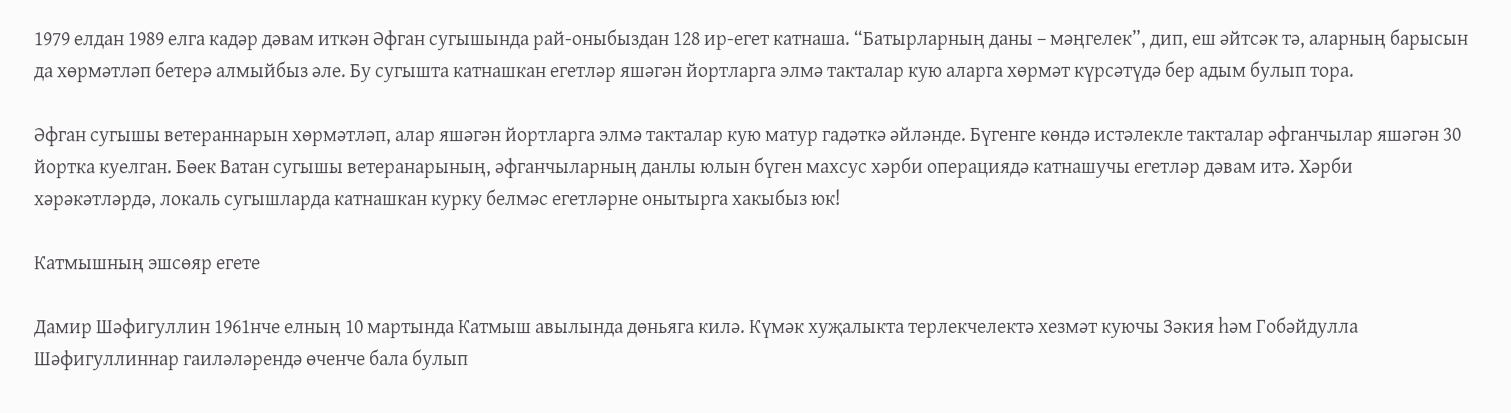1979 елдан 1989 елга кадәр дәвам иткән Әфган сугышында рай-оныбыздан 128 ир-егет катнаша. “Батырларның даны – мәңгелек”, дип, еш әйтсәк тә, аларның барысын да хөрмәтләп бетерә алмыйбыз әле. Бу сугышта катнашкан егетләр яшәгән йортларга элмә такталар кую аларга хөрмәт күрсәтүдә бер адым булып тора.

Әфган сугышы ветераннарын хөрмәтләп, алар яшәгән йортларга элмә такталар кую матур гадәткә әйләнде. Бүгенге көндә истәлекле такталар әфганчылар яшәгән 30 йортка куелган. Бөек Ватан сугышы ветеранарының, әфганчыларның данлы юлын бүген махсус хәрби операциядә катнашучы егетләр дәвам итә. Хәрби хәрәкәтләрдә, локаль сугышларда катнашкан курку белмәс егетләрне онытырга хакыбыз юк!

Катмышның эшсөяр егете

Дамир Шәфигуллин 1961нче елның 10 мартында Катмыш авылында дөньяга килә. Күмәк хуҗалыкта терлекчелектә хезмәт куючы Зәкия һәм Гобәйдулла Шәфигуллиннар гаиләләрендә өченче бала булып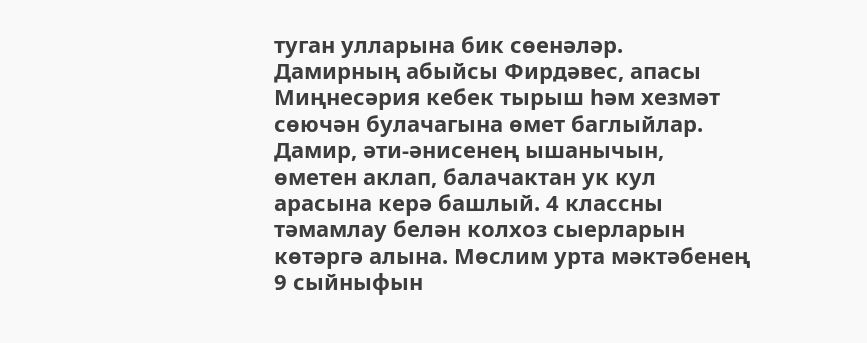туган улларына бик сөенәләр. Дамирның абыйсы Фирдәвес, апасы Миңнесәрия кебек тырыш һәм хезмәт сөючән булачагына өмет баглыйлар. Дамир, әти-әнисенең ышанычын, өметен аклап, балачактан ук кул арасына керә башлый. 4 классны тәмамлау белән колхоз сыерларын көтәргә алына. Мөслим урта мәктәбенең 9 сыйныфын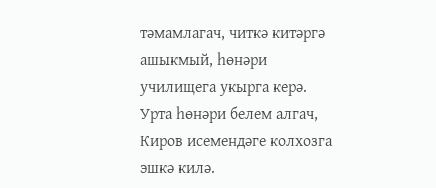тәмамлагач, читкә китәргә ашыкмый, һөнәри училищега укырга керә. Урта һөнәри белем алгач, Киров исемендәге колхозга эшкә килә.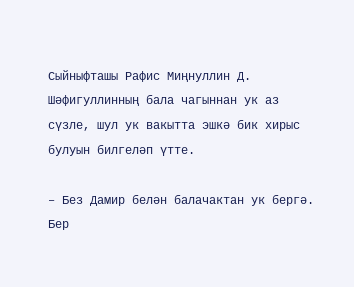Сыйныфташы Рафис Миңнуллин Д. Шәфигуллинның бала чагыннан ук аз сүзле, шул ук вакытта эшкә бик хирыс булуын билгеләп үтте.

– Без Дамир белән балачактан ук бергә. Бер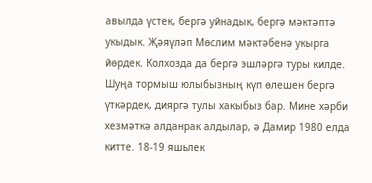авылда үстек, бергә уйнадык, бергә мәктәптә укыдык. Җәяүләп Мөслим мәктәбенә укырга йөрдек. Колхозда да бергә эшләргә туры килде. Шуңа тормыш юлыбызның күп өлешен бергә үткәрдек, дияргә тулы хакыбыз бар. Мине хәрби хезмәткә алданрак алдылар, ә Дамир 1980 елда китте. 18-19 яшьлек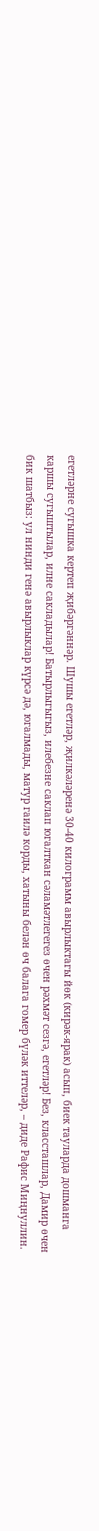егетләрне сугышка кертеп җибәргәннәр. Шушы егетләр, җилкәләренә 30-40 килограмм авырлыктагы йөк (кирәк-ярак) асып, биек тауларда дошманга каршы сугыштылар, илне сакладылар! Батырлыгыгыз, илебезне саклап югалткан сәламәтлегегез өчен рәхмәт сезгә, егетләр! Без, классташлар, Дамир өчен бик шатбыз: ул нинди генә авырлыклар күрсә дә, югалмады, матур гаилә корды, хатыны белән өч балага гомер бүләк иттеләр, – диде Рафис Миңнуллин.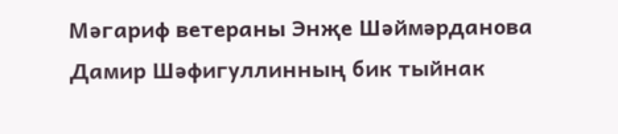Мәгариф ветераны Энҗе Шәймәрданова Дамир Шәфигуллинның бик тыйнак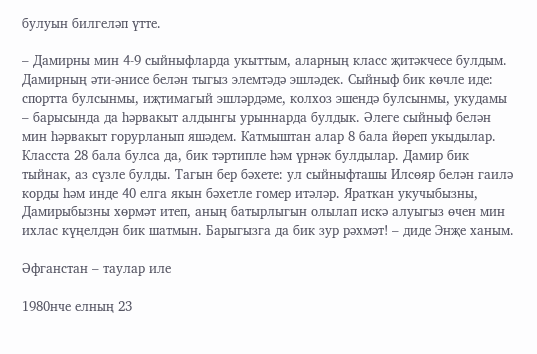булуын билгеләп үтте.

– Дамирны мин 4-9 сыйныфларда укыттым, аларның класс җитәкчесе булдым. Дамирның әти-әнисе белән тыгыз элемтәдә эшләдек. Сыйныф бик көчле иде: спортта булсынмы, иҗтимагый эшләрдәме, колхоз эшендә булсынмы, укудамы – барысында да һәрвакыт алдынгы урыннарда булдык. Әлеге сыйныф белән мин һәрвакыт горурланып яшәдем. Катмыштан алар 8 бала йөреп укыдылар. Класста 28 бала булса да, бик тәртипле һәм үрнәк булдылар. Дамир бик тыйнак, аз сүзле булды. Тагын бер бәхете: ул сыйныфташы Илсөяр белән гаилә корды һәм инде 40 елга якын бәхетле гомер итәләр. Яраткан укучыбызны, Дамирыбызны хөрмәт итеп, аның батырлыгын олылап искә алуыгыз өчен мин ихлас күңелдән бик шатмын. Барыгызга да бик зур рәхмәт! – диде Энҗе ханым.

Әфганстан – таулар иле

1980нче елның 23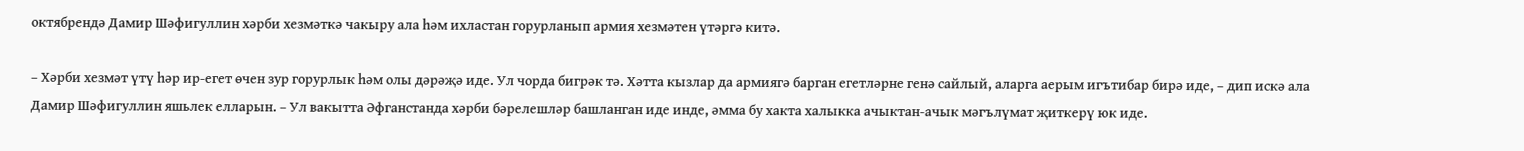октябрендә Дамир Шәфигуллин хәрби хезмәткә чакыру ала һәм ихластан горурланып армия хезмәтен үтәргә китә.

– Хәрби хезмәт үтү һәр ир-егет өчен зур горурлык һәм олы дәрәҗә иде. Ул чорда бигрәк тә. Хәтта кызлар да армиягә барган егетләрне генә сайлый, аларга аерым игътибар бирә иде, – дип искә ала Дамир Шәфигуллин яшьлек елларын. – Ул вакытта Әфганстанда хәрби бәрелешләр башланган иде инде, әмма бу хакта халыкка ачыктан-ачык мәгълүмат җиткерү юк иде.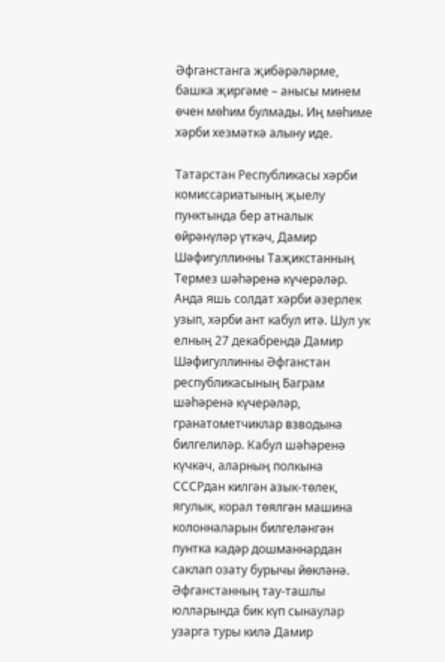Әфганстанга җибәрәләрме, башка җиргәме – анысы минем өчен мөһим булмады. Иң мөһиме хәрби хезмәткә алыну иде.

Татарстан Республикасы хәрби комиссариатының җыелу пунктында бер атналык өйрәнүләр үткәч, Дамир Шәфигуллинны Таҗикстанның Термез шәһәренә күчерәләр. Анда яшь солдат хәрби әзерлек узып, хәрби ант кабул итә. Шул ук елның 27 декабрендә Дамир Шәфигуллинны Әфганстан республикасының Баграм шәһәренә күчерәләр, гранатометчиклар взводына билгелиләр. Кабул шәһәренә күчкәч, аларның полкына СССРдан килгән азык-төлек, ягулык, корал төялгән машина колонналарын билгеләнгән пунтка кадәр дошманнардан саклап озату бурычы йөкләнә. Әфганстанның тау-ташлы юлларында бик күп сынаулар узарга туры килә Дамир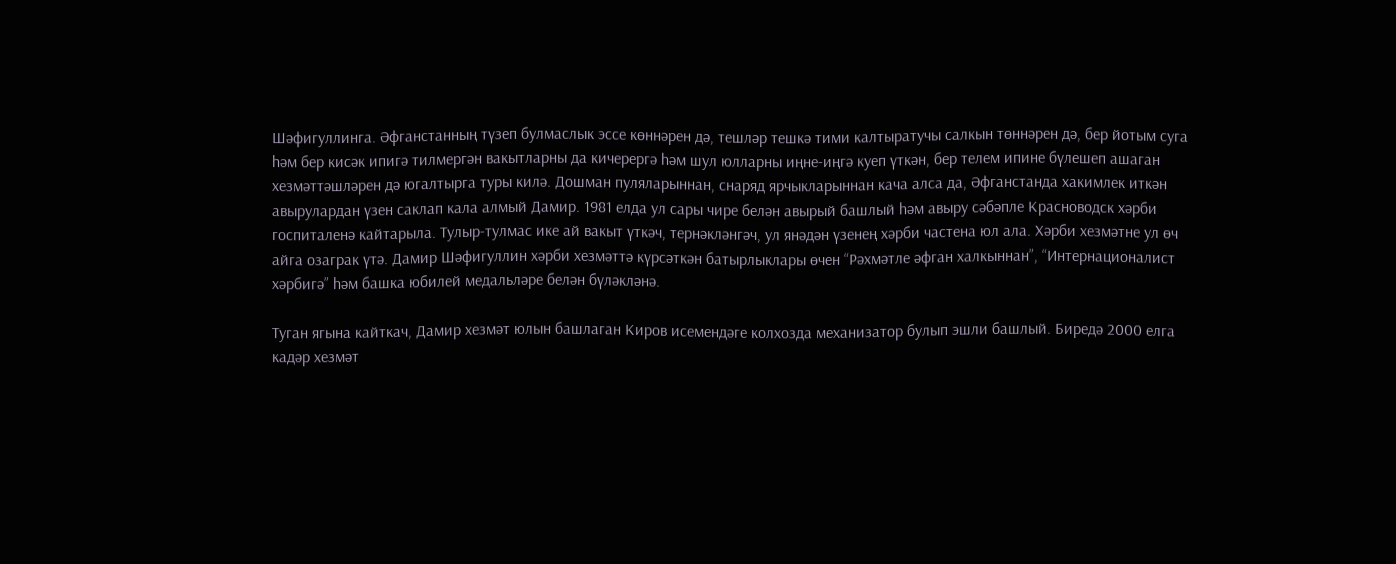Шәфигуллинга. Әфганстанның түзеп булмаслык эссе көннәрен дә, тешләр тешкә тими калтыратучы салкын төннәрен дә, бер йотым суга һәм бер кисәк ипигә тилмергән вакытларны да кичерергә һәм шул юлларны иңне-иңгә куеп үткән, бер телем ипине бүлешеп ашаган хезмәттәшләрен дә югалтырга туры килә. Дошман пуляларыннан, снаряд ярчыкларыннан кача алса да, Әфганстанда хакимлек иткән авырулардан үзен саклап кала алмый Дамир. 1981 елда ул сары чире белән авырый башлый һәм авыру сәбәпле Красноводск хәрби госпиталенә кайтарыла. Тулыр-тулмас ике ай вакыт үткәч, тернәкләнгәч, ул янәдән үзенең хәрби частена юл ала. Хәрби хезмәтне ул өч айга озаграк үтә. Дамир Шәфигуллин хәрби хезмәттә күрсәткән батырлыклары өчен “Рәхмәтле әфган халкыннан”, “Интернационалист хәрбигә” һәм башка юбилей медальләре белән бүләкләнә.

Туган ягына кайткач, Дамир хезмәт юлын башлаган Киров исемендәге колхозда механизатор булып эшли башлый. Биредә 2000 елга кадәр хезмәт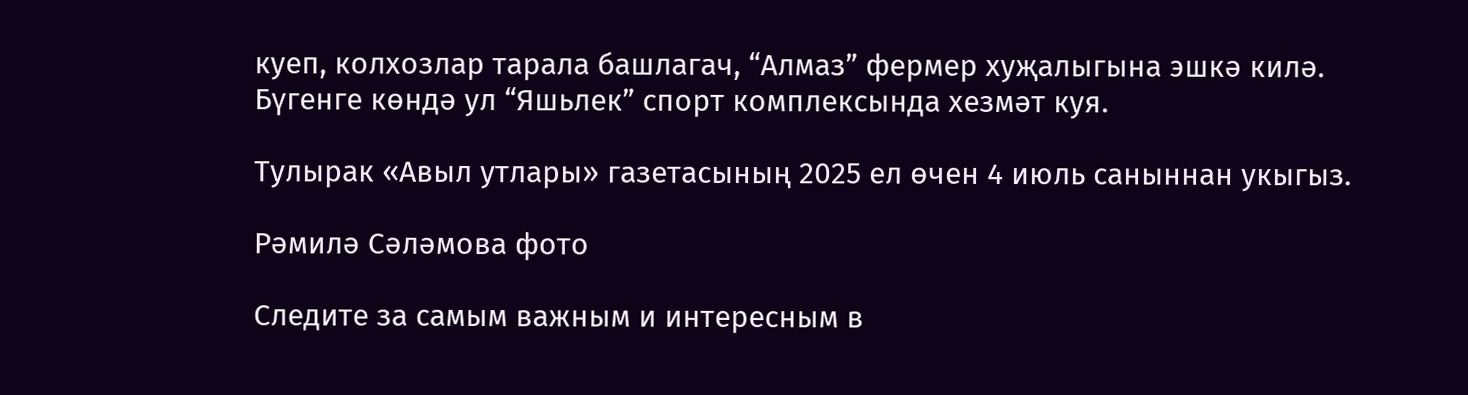куеп, колхозлар тарала башлагач, “Алмаз” фермер хуҗалыгына эшкә килә. Бүгенге көндә ул “Яшьлек” спорт комплексында хезмәт куя.

Тулырак «Авыл утлары» газетасының 2025 ел өчен 4 июль саныннан укыгыз.

Рәмилә Сәләмова фото

Следите за самым важным и интересным в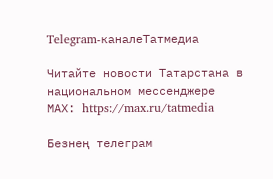Telegram-каналеТатмедиа

Читайте новости Татарстана в национальном мессенджере MАХ: https://max.ru/tatmedia

Безнең телеграм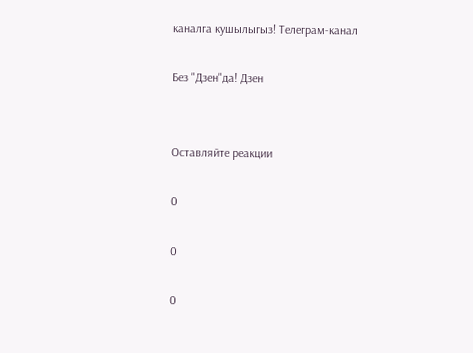каналга кушылыгыз! Телеграм-канал

Без "Дзен"да! Дзен


Оставляйте реакции

0

0

0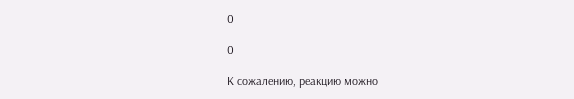0

0

К сожалению, реакцию можно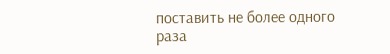поставить не более одного раза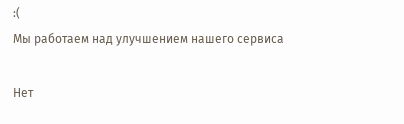:(
Мы работаем над улучшением нашего сервиса

Нет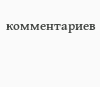комментариев